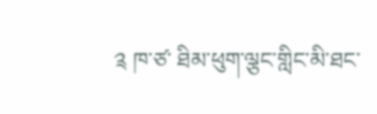༉ ཁ་ཙ་ ཐིམ་ཕུག་ལྕང་གླིང་མི་ཐང་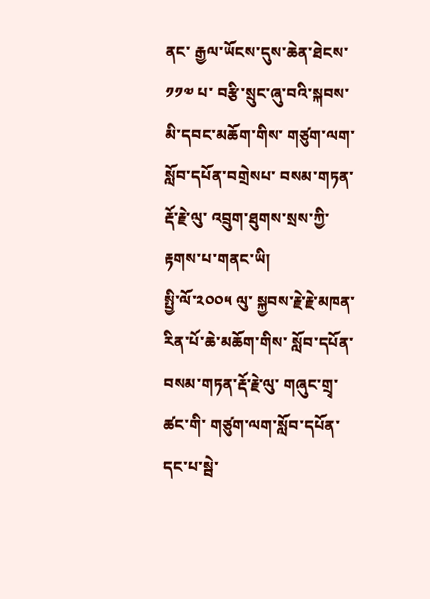ནང་ རྒྱལ་ཡོངས་དུས་ཆེན་ཐེངས་༡༡༧ པ་ བརྩི་སྲུང་ཞུ་བའི་སྐབས་ མི་དབང་མཆོག་གིས་ གཙུག་ལག་སློབ་དཔོན་བགྲེསཔ་ བསམ་གཏན་རྡོ་རྗེ་ལུ་ འབྲུག་ཐུགས་སྲས་ཀྱི་ རྟགས་པ་གནང་ཡི།
སྤྱི་ལོ་༢༠༠༥ ལུ་ སྐྱབས་རྗེ་རྗེ་མཁན་རིན་པོ་ཆེ་མཆོག་གིས་ སློབ་དཔོན་བསམ་གཏན་རྡོ་རྗེ་ལུ་ གཞུང་གྲྭ་ཚང་གི་ གཙུག་ལག་སློབ་དཔོན་དང་པ་སྦེ་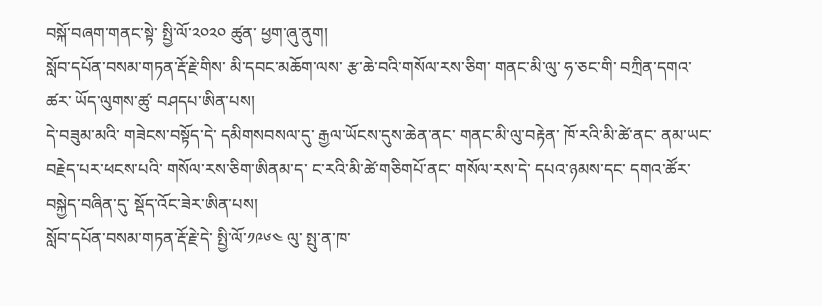བསྐོ་བཞག་གནང་སྟེ་ སྤྱི་ལོ་༢༠༢༠ ཚུན་ ཕྱག་ཞུ་ནུག།
སློབ་དཔོན་བསམ་གཏན་རྡོ་རྗེ་གིས་ མི་དབང་མཆོག་ལས་ རྩ་ཆེ་བའི་གསོལ་རས་ཅིག་ གནང་མི་ལུ་ ཧ་ཅང་གི་ བཀྲིན་དགའ་ཚར་ ཡོད་ལུགས་ཚུ་ བཤདཔ་ཨིན་པས།
དེ་བཟུམ་མའི་ གཟེངས་བསྟོད་དེ་ དམིགསབསལ་དུ་ རྒྱལ་ཡོངས་དུས་ཆེན་ནང་ གནང་མི་ལུ་བརྟེན་ ཁོ་རའི་མི་ཚེ་ནང་ ནམ་ཡང་བརྗེད་པར་ཕངས་པའི་ གསོལ་རས་ཅིག་ཨིནམ་ད་ ང་རའི་མི་ཚེ་གཅིགཔོ་ནང་ གསོལ་རས་དེ་ དཔའ་ཉམས་དང་ དགའ་ཚོར་བསྐྱེད་བཞིན་དུ་ སྡོད་འོང་ཟེར་ཨིན་པས།
སློབ་དཔོན་བསམ་གཏན་རྡོ་རྗེ་དེ་ སྤྱི་ལོ་༡༩༦༤ ལུ་ སྤུ་ན་ཁ་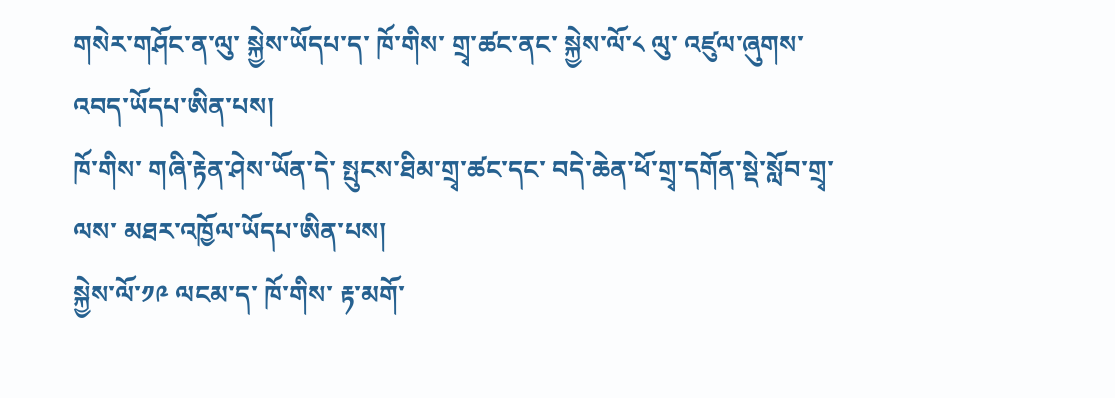གསེར་གཤོང་ན་ལུ་ སྐྱེས་ཡོདཔ་ད་ ཁོ་གིས་ གྲྭ་ཚང་ནང་ སྐྱེས་ལོ་༨ ལུ་ འཛུལ་ཞུགས་འབད་ཡོདཔ་ཨིན་པས།
ཁོ་གིས་ གཞི་རྟེན་ཤེས་ཡོན་དེ་ སྤུངས་ཐིམ་གྲྭ་ཚང་དང་ བདེ་ཆེན་ཕོ་གྲྭ་དགོན་སྡེ་སློབ་གྲྭ་ལས་ མཐར་འཁྱོལ་ཡོདཔ་ཨིན་པས།
སྐྱེས་ལོ་༡༩ ལངམ་ད་ ཁོ་གིས་ རྟ་མགོ་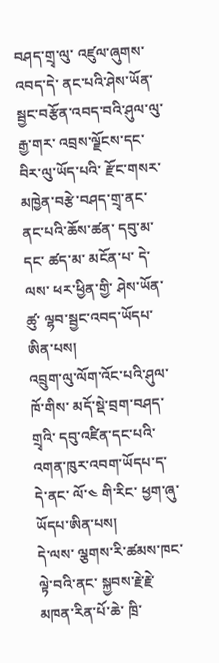བཤད་གྲྭ་ལུ་ འཛུལ་ཞུགས་འབད་དེ་ ནང་པའི་ཤེས་ཡོན་སྦྱང་བརྩོན་འབད་བའི་ཤུལ་ལུ་ རྒྱ་གར་ འབྲས་ལྗོངས་དང་ བིར་ལུ་ཡོད་པའི་ རྫོང་གསར་མཁྱེན་བརྩེ་བཤད་གྲྭ་ནང་ ནང་པའི་ཆོས་ཚན་ དབུ་མ་དང་ ཚད་མ་ མངོན་པ་ དེ་ལས་ ཕར་ཕྱིན་གྱི་ ཤེས་ཡོན་ཚུ་ ལྷབ་སྦྱང་འབད་ཡོདཔ་ཨིན་པས།
འབྲུག་ལུ་ལོག་འོང་པའི་ཤུལ་ ཁོ་གིས་ མདོ་སྡེ་བྲག་བཤད་གྲྭའི་ དབུ་འཛིན་དང་པའི་ འགན་ཁུར་འབག་ཡོདཔ་ད་ དེ་ནང་ ལོ་༤ གི་རིང་ ཕྱག་ཞུ་ཡོདཔ་ཨིན་པས།
དེ་ལས་ ལྕགས་རི་ཚམས་ཁང་ལྟེ་བའི་ནང་ སྐྱབས་རྗེ་རྗེ་མཁན་རིན་པོ་ཆེ་ ཁྲི་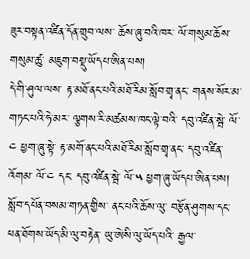ཟུར་བསྟན་འཛིན་དོན་གྲུབ་ལས་ ཆོས་ཞུ་བའི་ཁར་ ལོ་གསུམ་ཆོས་གསུམ་ཚུ་ མཇུག་བསྡུ་ཡོདཔ་ཨིན་པས།
དེ་གི་ཤུལ་ལས་ རྟ་མཐོ་ནང་པའི་མཐོ་རིམ་སློབ་གྲྭ་ནང་ གནས་སོར་མ་གཏང་པའི་ཧེ་མར་ ལྕགས་རི་མཚམས་ཁང་ལྟེ་བའི་ དབུ་འཛིན་སྦེ་ ལོ་༤ ཕྱག་ཞུ་སྟེ་ རྟ་མགོ་ནང་པའི་མཐོ་རིམ་སློབ་གྲྭ་ནང་ དབུ་འཛིན་འོགམ་ ལོ་༤ དང་ དབུ་འཛིན་སྦེ་ ལོ་༥ ཕྱག་ཞུ་ཡོདཔ་ཨིན་པས།
སློབ་དཔོན་བསམ་གཏན་གྱིས་ ནང་པའི་ཆོས་ལུ་ བརྩོན་ཤུགས་དང་ ཕན་ཐོགས་ཡོད་མི་ལུ་བརྟེན་ ཡུ་ཨེསི་ལུ་ཡོད་པའི་ རྒྱལ་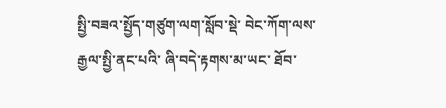སྤྱི་བཟའ་སྤྱོད་གཙུག་ལག་སློབ་སྡེ་ བེང་ཀོག་ལས་རྒྱལ་སྤྱི་ནང་པའི་ ཞི་བདེ་རྟགས་མ་ཡང་ ཐོབ་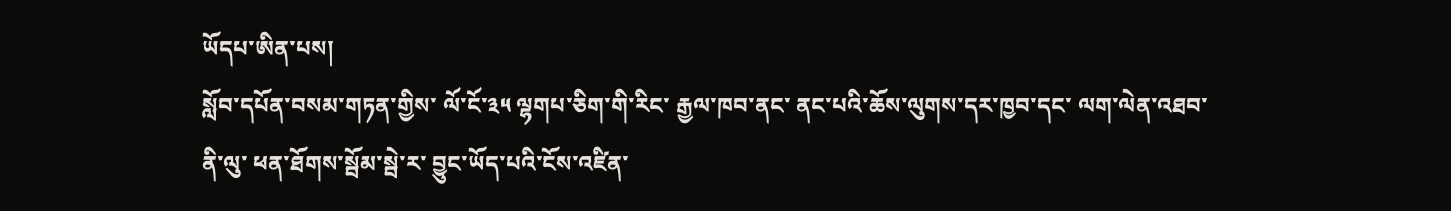ཡོདཔ་ཨིན་པས།
སློབ་དཔོན་བསམ་གཏན་གྱིས་ ལོ་ངོ་༣༥ ལྷགཔ་ཅིག་གི་རིང་ རྒྱལ་ཁབ་ནང་ ནང་པའི་ཆོས་ལུགས་དར་ཁྱབ་དང་ ལག་ལེན་འཐབ་ནི་ལུ་ ཕན་ཐོགས་སྦོམ་སྦེ་ར་ བྱུང་ཡོད་པའི་ངོས་འཛིན་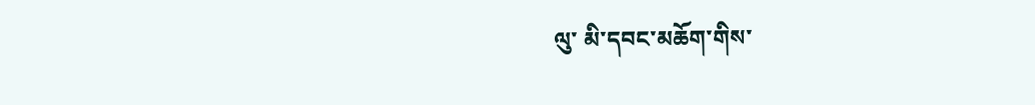ལུ་ མི་དབང་མཆོག་གིས་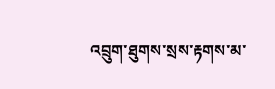འབྲུག་ཐུགས་སྲས་རྟགས་མ་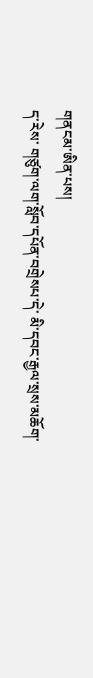གནངམ་ཨིན་པས།
ད་རེས་ གཙུག་ལག་སློབ་དཔོན་བགྲེསཔ་དེ་ མི་དབང་རྒྱལ་སྲས་མཆོག་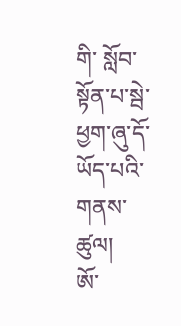གི་ སློབ་སྟོན་པ་སྦེ་ ཕྱག་ཞུ་དོ་ ཡོད་པའི་གནས་ཚུལ།
ཨོ་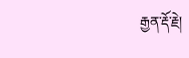རྒྱན་རྡོ་རྗེ།